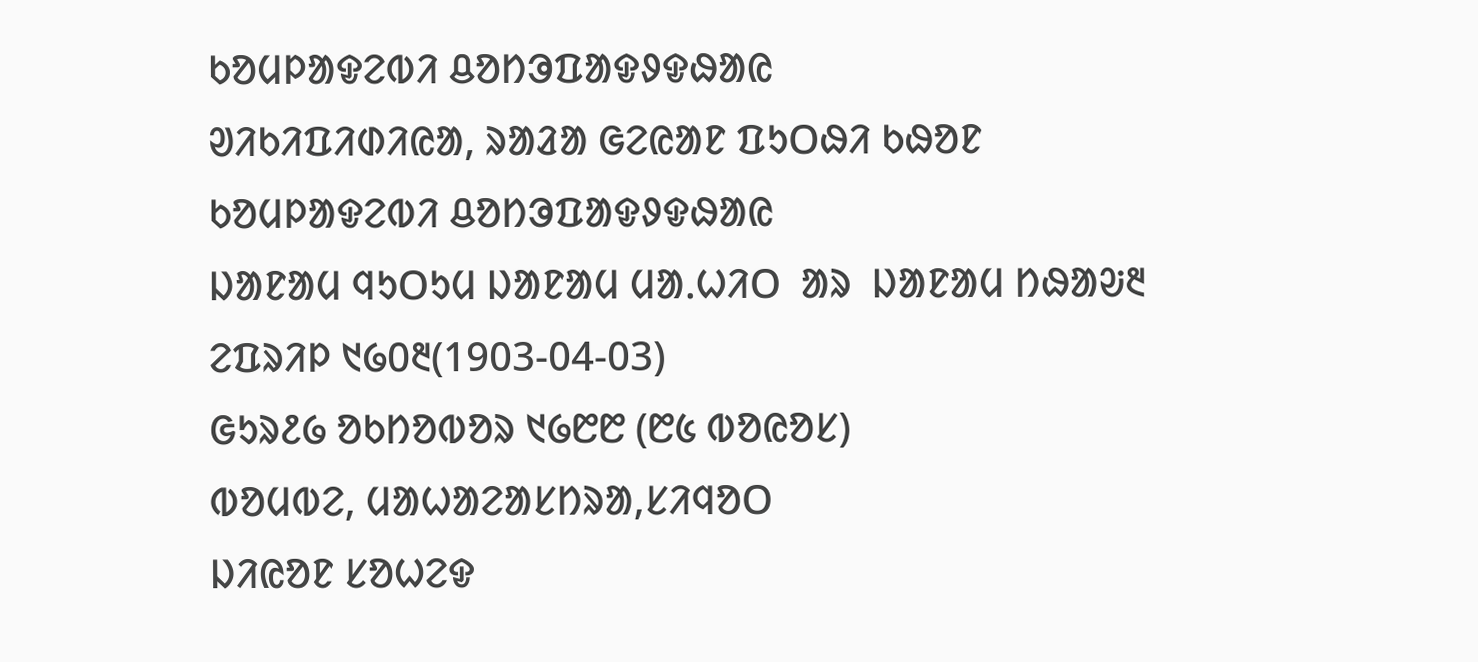ᱠᱚᱢᱞᱟᱫᱮᱵᱤ ᱪᱚᱴᱳᱯᱟᱫᱽᱫᱷᱟᱭ
ᱣᱤᱠᱤᱯᱤᱰᱤᱭᱟ, ᱨᱟᱲᱟ ᱜᱮᱭᱟᱱ ᱯᱩᱛᱷᱤ ᱠᱷᱚᱱ
ᱠᱚᱢᱞᱟᱫᱮᱵᱤ ᱪᱚᱴᱳᱯᱟᱫᱽᱫᱷᱟᱭ
ᱡᱟᱱᱟᱢ ᱧᱩᱛᱩᱢ ᱡᱟᱱᱟᱢ ᱢᱟᱹᱦᱤᱛ  ᱟᱨ  ᱡᱟᱱᱟᱢ ᱴᱷᱟᱶ᱓ ᱮᱯᱨᱤᱞ ᱑᱙᱐᱓(1903-04-03)
ᱜᱩᱨ᱒᱙ ᱚᱠᱴᱚᱵᱚᱨ ᱑᱙᱘᱘ (᱘᱕ ᱵᱚᱭᱚᱥ)
ᱵᱚᱢᱵᱮ, ᱢᱟᱦᱟᱮᱟᱥᱴᱨᱟ,ᱥᱤᱧᱚᱛ
ᱡᱤᱭᱚᱱ ᱥᱚᱦᱮᱫ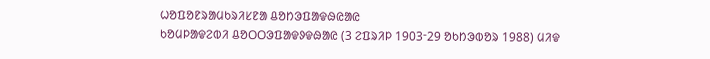ᱦᱚᱯᱚᱱᱨᱟᱢᱠᱨᱤᱥᱱᱟ ᱪᱚᱴᱳᱯᱟᱫᱷᱭᱟᱭ
ᱠᱚᱢᱞᱟᱫᱮᱵᱤ ᱪᱚᱛᱛᱳᱯᱟᱫᱽᱫᱷᱟᱭ (3 ᱮᱯᱨᱤᱞ 1903ᱼ29 ᱚᱠᱴᱳᱵᱚᱨ 1988) ᱢᱤᱫ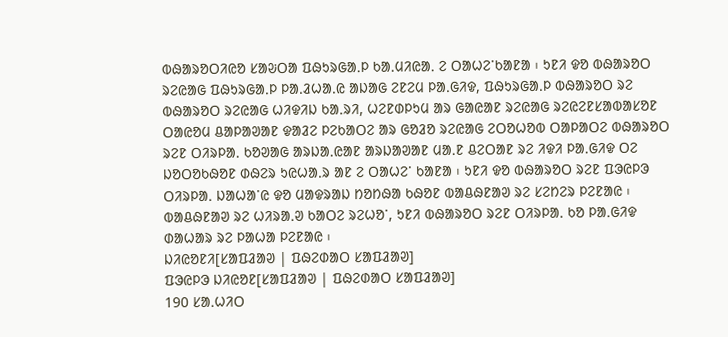ᱵᱷᱟᱨᱚᱛᱤᱭᱚ ᱥᱟᱶᱛᱟ ᱯᱷᱩᱨᱜᱟᱹᱞ ᱠᱟᱹᱢᱤᱭᱟᱹ ᱮ ᱛᱟᱦᱮᱸᱠᱟᱱᱟ ᱾ ᱩᱱᱤ ᱫᱚ ᱵᱷᱟᱨᱚᱛ ᱨᱮᱭᱟᱜ ᱯᱷᱩᱨᱜᱟᱹᱞ ᱞᱟᱹᱲᱦᱟᱹᱭ ᱟᱡᱟᱜ ᱮᱱᱮᱢ ᱞᱟᱹᱜᱤᱫ, ᱯᱷᱩᱨᱜᱟᱹᱞ ᱵᱷᱟᱨᱚᱛ ᱨᱮ ᱵᱷᱟᱨᱚᱛ ᱨᱮᱭᱟᱜ ᱦᱤᱫᱤᱡ ᱠᱟᱹᱨᱤ, ᱦᱮᱱᱰᱞᱩᱢ ᱟᱨ ᱜᱟᱭᱟᱱ ᱨᱮᱭᱟᱜ ᱨᱮᱭᱮᱱᱥᱟᱵᱟᱥᱚᱱ ᱛᱟᱭᱚᱢ ᱪᱟᱞᱟᱣᱟᱱ ᱫᱟᱲᱮ ᱞᱮᱠᱟᱛᱮ ᱟᱨ ᱜᱚᱲᱚ ᱨᱮᱭᱟᱜ ᱮᱛᱚᱦᱚᱵ ᱛᱟᱞᱟᱛᱮ ᱵᱷᱟᱨᱚᱛ ᱨᱮᱱ ᱛᱤᱨᱞᱟᱹ ᱠᱚᱣᱟᱜ ᱟᱨᱡᱟᱹᱭᱟᱱ ᱟᱨᱡᱟᱣᱟᱱ ᱢᱟᱹᱱ ᱪᱮᱛᱟᱱ ᱨᱮ ᱤᱫᱤ ᱞᱟᱹᱜᱤᱫ ᱛᱮ ᱡᱚᱛᱚᱠᱷᱚᱱ ᱰᱷᱮᱨ ᱩᱭᱦᱟᱹᱨ ᱟᱱ ᱮ ᱛᱟᱦᱮᱸ ᱠᱟᱱᱟ ᱾ ᱩᱱᱤ ᱫᱚ ᱵᱷᱟᱨᱚᱛ ᱨᱮᱱ ᱯᱳᱭᱞᱳ ᱛᱤᱨᱞᱟᱹ ᱡᱟᱦᱟᱸᱭ ᱫᱚ ᱢᱟᱫᱨᱟᱡ ᱴᱚᱴᱷᱟ ᱠᱷᱚᱱ ᱵᱟᱪᱷᱱᱟᱣ ᱨᱮ ᱥᱮᱴᱮᱨ ᱞᱮᱱᱟᱭ ᱾ ᱵᱟᱪᱷᱱᱟᱣ ᱨᱮ ᱦᱤᱨᱟᱹᱣ ᱠᱟᱛᱮ ᱨᱮᱦᱚᱸ, ᱩᱱᱤ ᱵᱷᱟᱨᱚᱛ ᱨᱮᱱ ᱛᱤᱨᱞᱟᱹ ᱠᱚ ᱞᱟᱹᱜᱤᱫ ᱰᱟᱦᱟᱨ ᱨᱮ ᱞᱟᱦᱟ ᱞᱮᱱᱟᱭ ᱾
ᱡᱤᱭᱚᱱᱤ[ᱥᱟᱯᱲᱟᱣ | ᱯᱷᱮᱰᱟᱛ ᱥᱟᱯᱲᱟᱣ]
ᱯᱳᱭᱞᱳ ᱡᱤᱭᱚᱱ[ᱥᱟᱯᱲᱟᱣ | ᱯᱷᱮᱰᱟᱛ ᱥᱟᱯᱲᱟᱣ]
190 ᱥᱟᱹᱦᱤᱛ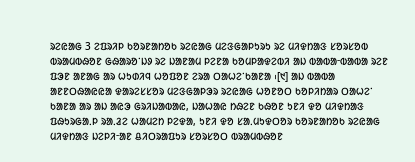ᱨᱮᱭᱟᱜ 3 ᱮᱯᱨᱤᱞ ᱠᱚᱨᱱᱟᱴᱚᱠ ᱨᱮᱭᱟᱜ ᱢᱮᱝᱜᱟᱞᱩᱨᱩ ᱨᱮ ᱢᱤᱫᱴᱟᱝ ᱥᱚᱨᱥᱚᱵ ᱵᱨᱟᱢᱵᱷᱚᱱ ᱜᱷᱟᱨᱚᱸᱡᱽ ᱨᱮ ᱡᱟᱱᱟᱢ ᱞᱮᱱᱟ ᱠᱚᱢᱞᱟᱫᱮᱵᱤ ᱟᱡ ᱵᱟᱵᱟᱼᱵᱟᱵᱟ ᱨᱮᱱ ᱯᱳᱱ ᱟᱱᱟᱜ ᱟᱨ ᱦᱩᱰᱤᱧ ᱦᱚᱯᱚᱱ ᱮᱨᱟ ᱛᱟᱦᱮᱸᱠᱟᱱᱟ ᱾[᱑] ᱟᱡ ᱵᱟᱵᱟ ᱟᱱᱱᱛᱷᱟᱭᱭᱟ ᱫᱟᱨᱮᱥᱥᱚᱨ ᱢᱮᱝᱜᱟᱞᱳᱨ ᱨᱮᱭᱟᱜ ᱦᱚᱱᱚᱛ ᱠᱚᱞᱤᱴᱟᱨ ᱛᱟᱦᱮᱸ ᱠᱟᱱᱟ ᱟᱨ ᱟᱡ ᱟᱭᱳ ᱜᱨᱤᱡᱟᱵᱟᱭ, ᱡᱟᱦᱟᱭ ᱴᱷᱮᱱ ᱠᱷᱚᱱ ᱩᱱᱤ ᱫᱚ ᱢᱤᱫᱴᱟᱝ ᱯᱷᱩᱨᱜᱟᱹᱞ ᱨᱟᱹᱲᱮ ᱦᱟᱢᱮᱴ ᱞᱮᱫᱟ, ᱩᱱᱤ ᱫᱚ ᱥᱟᱹᱢᱩᱫᱛᱚᱨ ᱠᱚᱨᱱᱟᱴᱚᱠ ᱨᱮᱭᱟᱜ ᱢᱤᱫᱴᱟᱝ ᱡᱮᱞᱤᱼᱟᱱ ᱪᱤᱛᱨᱟᱯᱩᱨ ᱥᱚᱨᱥᱚᱛ ᱵᱨᱟᱢᱵᱷᱚᱱ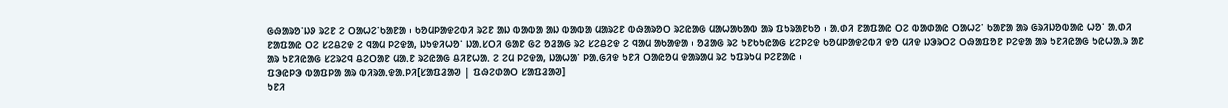ᱜᱷᱟᱨᱚᱸᱡᱽ ᱨᱮᱱ ᱮ ᱛᱟᱦᱮᱸᱠᱟᱱᱟ ᱾ ᱠᱚᱢᱞᱟᱫᱮᱵᱤ ᱨᱮᱱ ᱟᱡ ᱵᱟᱵᱟ ᱟᱡ ᱵᱟᱵᱟ ᱢᱟᱨᱮᱱ ᱵᱷᱟᱨᱚᱛ ᱨᱮᱭᱟᱜ ᱢᱟᱦᱟᱠᱟᱵ ᱟᱨ ᱯᱩᱨᱟᱱᱠᱚ ᱾ ᱟᱹᱰᱤ ᱱᱟᱯᱟᱭ ᱛᱮ ᱵᱟᱰᱟᱭ ᱛᱟᱦᱮᱸ ᱠᱟᱱᱟ ᱟᱨ ᱜᱨᱤᱡᱚᱵᱟᱭ ᱦᱚᱸ ᱟᱹᱰᱤ ᱱᱟᱯᱟᱭ ᱛᱮ ᱥᱮᱪᱮᱫ ᱮ ᱧᱟᱢ ᱞᱮᱫᱟ, ᱡᱩᱫᱤᱦᱚᱸ ᱡᱟᱹᱥᱛᱤ ᱜᱟᱱ ᱜᱮ ᱚᱲᱟᱜ ᱨᱮ ᱥᱮᱪᱮᱫ ᱮ ᱧᱟᱢ ᱟᱠᱟᱫᱟ ᱾ ᱚᱲᱟᱜ ᱨᱮ ᱩᱱᱠᱩᱭᱟᱜ ᱥᱮᱞᱮᱫ ᱠᱚᱢᱞᱟᱫᱮᱵᱤ ᱫᱚ ᱢᱤᱫ ᱡᱳᱨᱛᱮ ᱛᱷᱟᱯᱚᱱ ᱞᱮᱫᱟ ᱟᱨ ᱩᱱᱤᱭᱟᱜ ᱩᱭᱦᱟᱹᱨ ᱟᱱ ᱟᱨ ᱩᱱᱤᱭᱟᱜ ᱥᱮᱨᱮᱧ ᱪᱮᱛᱟᱱ ᱢᱟᱹᱱ ᱨᱮᱭᱟᱜ ᱪᱤᱱᱦᱟᱹ ᱮ ᱮᱢ ᱞᱮᱫᱟ, ᱡᱟᱦᱟᱸ ᱞᱟᱹᱜᱤᱫ ᱩᱱᱤ ᱛᱟᱭᱚᱢ ᱫᱟᱨᱟᱢ ᱨᱮ ᱩᱯᱨᱩᱢ ᱞᱮᱱᱟᱭ ᱾
ᱯᱳᱭᱞᱳ ᱵᱟᱯᱞᱟ ᱟᱨ ᱵᱤᱨᱟᱹᱫᱟᱹᱞᱤ[ᱥᱟᱯᱲᱟᱣ | ᱯᱷᱮᱰᱟᱛ ᱥᱟᱯᱲᱟᱣ]
ᱩᱱᱤ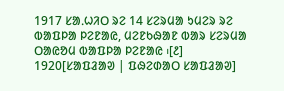1917 ᱥᱟᱹᱦᱤᱛ ᱨᱮ 14 ᱥᱮᱨᱢᱟ ᱩᱢᱮᱨ ᱨᱮ ᱵᱟᱯᱞᱟ ᱞᱮᱱᱟᱭ, ᱢᱮᱱᱠᱷᱟᱱ ᱵᱟᱨ ᱥᱮᱨᱢᱟ ᱛᱟᱭᱚᱢ ᱵᱟᱯᱞᱟ ᱞᱮᱱᱟᱭ ᱾[᱒]
1920[ᱥᱟᱯᱲᱟᱣ | ᱯᱷᱮᱰᱟᱛ ᱥᱟᱯᱲᱟᱣ]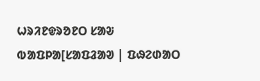ᱦᱨᱤᱱᱫᱨᱚᱱᱛ ᱥᱟᱶ ᱵᱟᱯᱞᱟ[ᱥᱟᱯᱲᱟᱣ | ᱯᱷᱮᱰᱟᱛ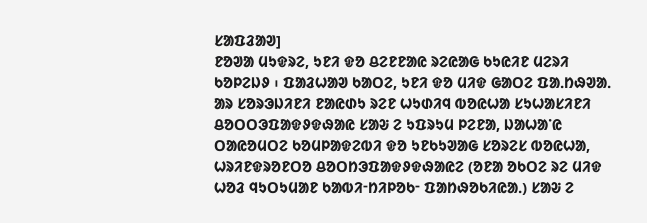ᱥᱟᱯᱲᱟᱣ]
ᱱᱚᱣᱟ ᱢᱩᱫᱨᱮ, ᱩᱱᱤ ᱫᱚ ᱪᱮᱱᱱᱟᱭ ᱨᱮᱭᱟᱜ ᱠᱩᱭᱤᱱ ᱢᱮᱨᱤ ᱠᱚᱞᱮᱡᱽ ᱾ ᱯᱟᱲᱦᱟᱣ ᱠᱟᱛᱮ, ᱩᱱᱤ ᱫᱚ ᱢᱤᱫ ᱜᱟᱛᱮ ᱯᱟᱹᱴᱷᱣᱟᱹ ᱟᱨ ᱥᱚᱨᱳᱡᱤᱱᱤ ᱱᱟᱭᱰᱩ ᱨᱮᱱ ᱦᱩᱰᱤᱧ ᱵᱚᱭᱦᱟ ᱥᱩᱦᱟᱥᱤᱱᱤ ᱪᱚᱛᱛᱳᱯᱟᱫᱽᱫᱷᱟᱭ ᱥᱟᱶ ᱮ ᱩᱯᱨᱩᱢ ᱞᱮᱱᱟ, ᱡᱟᱦᱟᱸᱭ ᱛᱟᱭᱚᱢᱛᱮ ᱠᱚᱢᱞᱟᱫᱮᱵᱤ ᱫᱚ ᱩᱱᱠᱩᱣᱟᱜ ᱥᱚᱨᱮᱥ ᱵᱚᱭᱦᱟ, ᱦᱨᱤᱱᱫᱨᱚᱱᱛᱚ ᱪᱚᱛᱴᱳᱯᱟᱫᱽᱫᱷᱟᱭᱮ (ᱚᱱᱟ ᱚᱠᱛᱮ ᱨᱮ ᱢᱤᱫ ᱦᱚᱲ ᱧᱩᱛᱩᱢᱟᱱ ᱠᱟᱵᱤᱼᱴᱤᱞᱚᱠᱼ ᱯᱟᱴᱷᱚᱠᱤᱭᱟᱹ) ᱥᱟᱶ ᱮ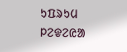ᱩᱯᱨᱩᱢ ᱞᱮᱫᱮᱭᱟ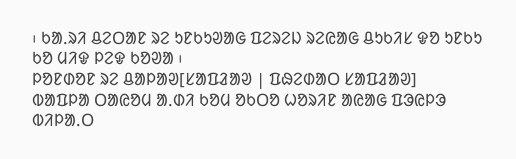᱾ ᱠᱟᱹᱨᱤ ᱪᱮᱛᱟᱱ ᱨᱮ ᱩᱱᱠᱩᱣᱟᱜ ᱯᱮᱨᱮᱡ ᱨᱮᱭᱟᱜ ᱪᱩᱠᱤᱥ ᱫᱚ ᱩᱱᱠᱩ ᱠᱚ ᱢᱤᱫ ᱞᱮᱫ ᱠᱚᱣᱟ ᱾
ᱞᱚᱱᱰᱚᱱ ᱨᱮ ᱪᱟᱞᱟᱣ[ᱥᱟᱯᱲᱟᱣ | ᱯᱷᱮᱰᱟᱛ ᱥᱟᱯᱲᱟᱣ]
ᱵᱟᱯᱞᱟ ᱛᱟᱭᱚᱢ ᱟᱹᱰᱤ ᱠᱚᱢ ᱚᱠᱛᱚ ᱦᱚᱨᱤᱱ ᱟᱭᱟᱜ ᱯᱳᱭᱞᱳ ᱵᱤᱞᱟᱹᱛ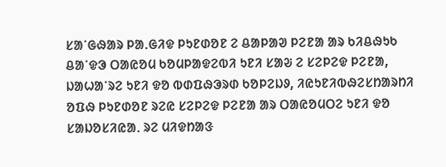ᱥᱟᱸᱜᱷᱟᱨ ᱞᱟᱹᱜᱤᱫ ᱞᱩᱱᱰᱚᱱ ᱮ ᱪᱟᱞᱟᱣ ᱞᱮᱱᱟ ᱟᱨ ᱠᱤᱪᱷᱩᱠ ᱪᱟᱸᱫᱳ ᱛᱟᱭᱚᱢ ᱠᱚᱢᱞᱟᱫᱮᱵᱤ ᱩᱱᱤ ᱥᱟᱶ ᱮ ᱥᱮᱞᱮᱫ ᱞᱮᱱᱟ, ᱡᱟᱦᱟᱸᱨᱮ ᱩᱱᱤ ᱫᱚ ᱵᱰᱯᱷᱳᱨᱰ ᱠᱚᱞᱮᱡᱽ, ᱤᱭᱩᱱᱤᱵᱷᱮᱥᱴᱟᱨᱴᱤ ᱚᱯᱷ ᱞᱩᱱᱰᱚᱱ ᱨᱮᱭ ᱥᱮᱞᱮᱫ ᱞᱮᱱᱟ ᱟᱨ ᱛᱟᱭᱚᱢᱛᱮ ᱩᱱᱤ ᱫᱚ ᱥᱟᱡᱚᱥᱤᱭᱟᱹ ᱨᱮ ᱢᱤᱫᱴᱟᱝ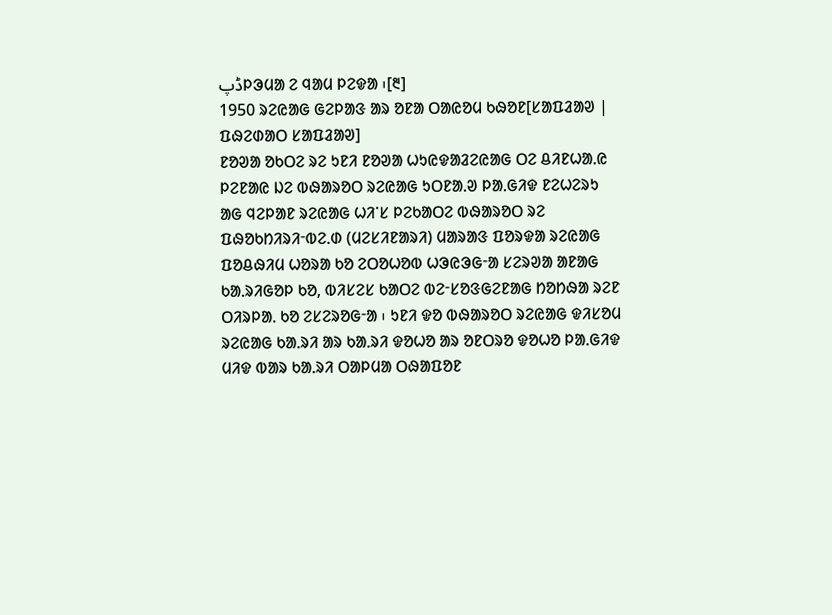ڈپᱞᱳᱢᱟ ᱮ ᱧᱟᱢ ᱞᱮᱫᱟ ᱾[᱓]
1950 ᱨᱮᱭᱟᱜ ᱜᱮᱞᱟᱝ ᱟᱨ ᱚᱱᱟ ᱛᱟᱭᱚᱢ ᱠᱷᱚᱱ[ᱥᱟᱯᱲᱟᱣ | ᱯᱷᱮᱰᱟᱛ ᱥᱟᱯᱲᱟᱣ]
ᱱᱚᱣᱟ ᱚᱠᱛᱮ ᱨᱮ ᱩᱱᱤ ᱱᱚᱣᱟ ᱦᱩᱭᱫᱟᱲᱮᱭᱟᱜ ᱛᱮ ᱪᱤᱱᱦᱟᱹᱭ ᱞᱮᱱᱟᱭ ᱡᱮ ᱵᱷᱟᱨᱚᱛ ᱨᱮᱭᱟᱜ ᱩᱛᱱᱟᱹᱣ ᱞᱟᱹᱜᱤᱫ ᱱᱮᱦᱮᱨᱩ ᱟᱜ ᱧᱮᱞᱟᱱ ᱨᱮᱭᱟᱜ ᱦᱤᱸᱥ ᱞᱮᱠᱟᱛᱮ ᱵᱷᱟᱨᱚᱛ ᱨᱮ ᱯᱷᱚᱠᱴᱤᱨᱤᱼᱵᱮᱹᱰ (ᱢᱮᱥᱤᱱᱟᱨᱤ) ᱢᱟᱨᱟᱝ ᱯᱚᱨᱫᱟ ᱨᱮᱭᱟᱜ ᱯᱚᱪᱷᱤᱢ ᱦᱚᱨᱟ ᱠᱚ ᱮᱛᱚᱦᱚᱵ ᱦᱳᱭᱳᱜᱼᱟ ᱥᱮᱨᱣᱟ ᱟᱱᱟᱜ ᱠᱟᱹᱨᱤᱜᱚᱞ ᱠᱚ, ᱵᱤᱥᱮᱥ ᱠᱟᱛᱮ ᱵᱮᱼᱥᱚᱝᱜᱮᱱᱟᱜ ᱴᱚᱴᱷᱟ ᱨᱮᱱ ᱛᱤᱨᱞᱟᱹ ᱠᱚ ᱮᱥᱮᱨᱚᱜᱼᱟ ᱾ ᱩᱱᱤ ᱫᱚ ᱵᱷᱟᱨᱚᱛ ᱨᱮᱭᱟᱜ ᱫᱤᱥᱚᱢ ᱨᱮᱭᱟᱜ ᱠᱟᱹᱨᱤ ᱟᱨ ᱠᱟᱹᱨᱤ ᱫᱚᱦᱚ ᱟᱨ ᱚᱱᱛᱨᱚ ᱫᱚᱦᱚ ᱞᱟᱹᱜᱤᱫ ᱢᱤᱫ ᱵᱟᱨ ᱠᱟᱹᱨᱤ ᱛᱟᱞᱢᱟ ᱛᱷᱟᱯᱚᱱ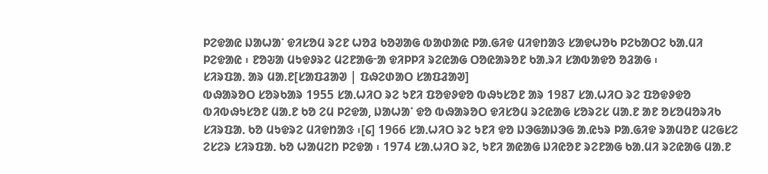ᱞᱮᱫᱟᱭ ᱡᱟᱦᱟᱸ ᱫᱤᱥᱚᱢ ᱨᱮᱱ ᱦᱚᱲ ᱠᱚᱣᱟᱜ ᱵᱟᱰᱟᱭ ᱞᱟᱹᱜᱤᱫ ᱢᱤᱫᱴᱟᱝ ᱥᱟᱫᱦᱚᱠ ᱞᱮᱠᱟᱛᱮ ᱠᱟᱹᱢᱤ ᱞᱮᱫᱟᱭ ᱾ ᱱᱚᱶᱟ ᱢᱩᱫᱽᱨᱮ ᱢᱮᱱᱟᱜᱼᱟ ᱫᱤᱞᱞᱤ ᱨᱮᱭᱟᱜ ᱛᱚᱭᱟᱨᱚᱱ ᱠᱟᱹᱨᱤ ᱥᱟᱵᱟᱫᱚ ᱚᱲᱟᱜ ᱾
ᱥᱤᱨᱯᱟᱹ ᱟᱨ ᱢᱟᱹᱱ[ᱥᱟᱯᱲᱟᱣ | ᱯᱷᱮᱰᱟᱛ ᱥᱟᱯᱲᱟᱣ]
ᱵᱷᱟᱨᱚᱛ ᱥᱚᱨᱠᱟᱨ 1955 ᱥᱟᱹᱦᱤᱛ ᱨᱮ ᱩᱱᱤ ᱯᱚᱫᱽᱫᱚ ᱵᱷᱩᱥᱚᱱ ᱟᱨ 1987 ᱥᱟᱹᱦᱤᱛ ᱨᱮ ᱯᱚᱫᱽᱫᱚ ᱵᱤᱵᱷᱩᱥᱚᱱ ᱢᱟᱹᱱ ᱠᱚ ᱮᱢ ᱞᱮᱫᱟ, ᱡᱟᱦᱟᱸ ᱫᱚ ᱵᱷᱟᱨᱚᱛ ᱫᱤᱥᱚᱢ ᱨᱮᱭᱟᱜ ᱥᱚᱨᱮᱥ ᱢᱟᱹᱱ ᱟᱱ ᱚᱥᱚᱢᱚᱨᱤᱠ ᱥᱤᱨᱯᱟᱹ ᱠᱚ ᱢᱩᱫᱨᱮ ᱢᱤᱫᱴᱟᱝ ᱾[᱔] 1966 ᱥᱟᱹᱦᱤᱛ ᱨᱮ ᱩᱱᱤ ᱫᱚ ᱡᱳᱜᱟᱡᱳᱜ ᱟᱹᱭᱩᱨ ᱞᱟᱹᱜᱤᱫ ᱨᱟᱢᱚᱱ ᱢᱮᱜᱥᱮ ᱮᱥᱮᱨ ᱥᱤᱨᱯᱟᱹ ᱠᱚ ᱦᱟᱢᱮᱴ ᱞᱮᱫᱟ ᱾ 1974 ᱥᱟᱹᱦᱤᱛ ᱨᱮ, ᱩᱱᱤ ᱟᱭᱟᱜ ᱡᱤᱭᱚᱱ ᱨᱮᱱᱟᱜ ᱠᱟᱹᱢᱤ ᱨᱮᱭᱟᱜ ᱢᱟᱹᱱ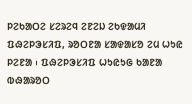ᱞᱮᱠᱟᱛᱮ ᱥᱮᱨᱮᱧ ᱮᱱᱮᱡ ᱮᱠᱫᱟᱢᱤ ᱯᱷᱮᱞᱳᱥᱤᱯ, ᱨᱚᱛᱱᱟ ᱥᱟᱫᱟᱥᱚ ᱮᱢ ᱦᱩᱭ ᱞᱮᱱᱟ ᱾ ᱯᱷᱮᱞᱳᱥᱤᱯ ᱦᱩᱭᱩᱜ ᱠᱟᱱᱟ ᱵᱷᱟᱨᱚᱛ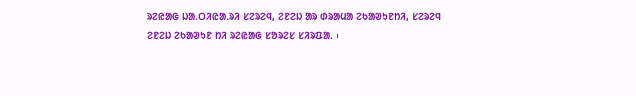ᱨᱮᱭᱟᱜ ᱡᱟᱹᱛᱤᱭᱟᱹᱨᱤ ᱥᱮᱨᱮᱧ, ᱮᱱᱮᱡ ᱟᱨ ᱰᱨᱟᱢᱟ ᱮᱠᱟᱣᱩᱱᱴᱤ, ᱥᱮᱨᱮᱧ ᱮᱱᱮᱡ ᱮᱠᱟᱣᱩᱱ ᱴᱤ ᱨᱮᱭᱟᱜ ᱥᱚᱨᱮᱥ ᱥᱤᱨᱯᱟᱹ ᱾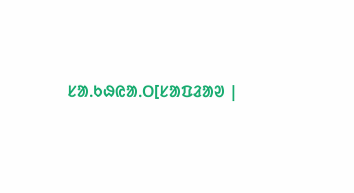ᱥᱟᱹᱠᱷᱭᱟᱹᱛ[ᱥᱟᱯᱲᱟᱣ |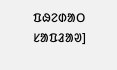ᱯᱷᱮᱰᱟᱛ ᱥᱟᱯᱲᱟᱣ]